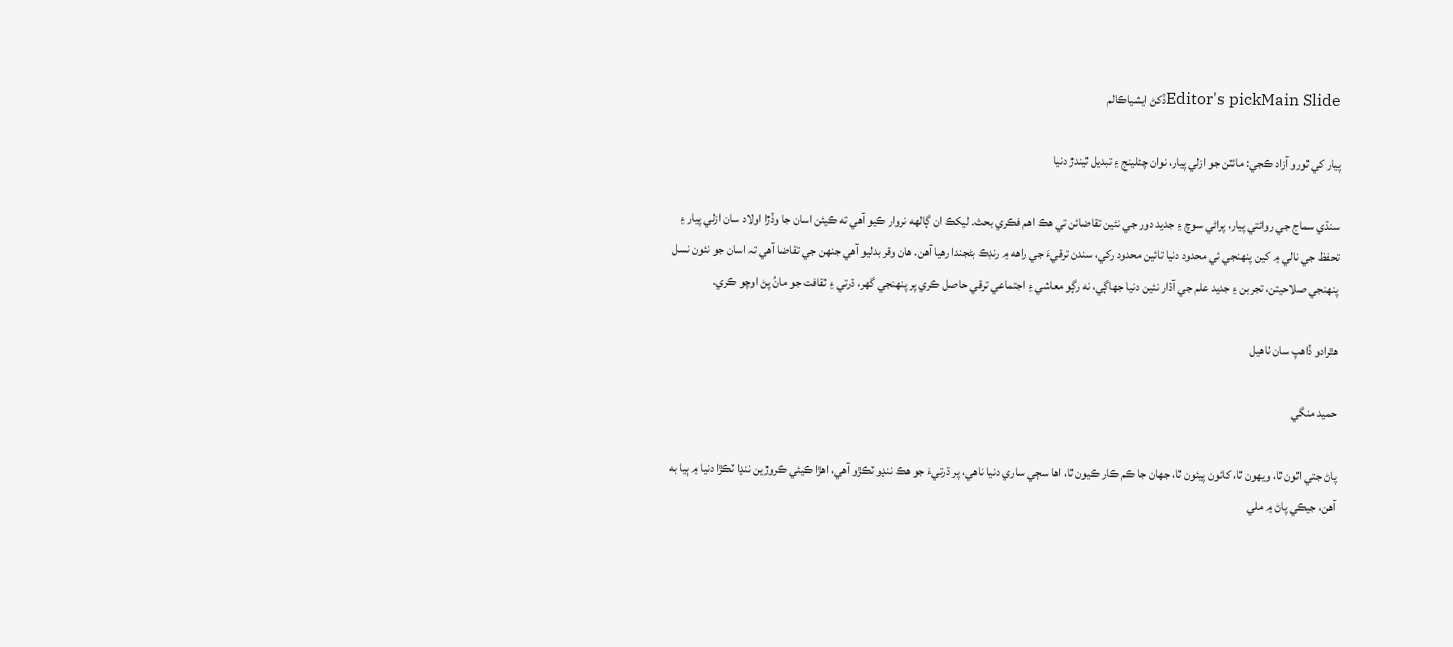Editor's pickMain Slideڏکڻ ايشياڪالم

پيار کي ٿورو آزاد ڪجي: مائٽن جو ازلي پيار، نوان چئلينج ۽ تبديل ٿيندڙ دنيا

سنڌي سماج جي روائتي پيار، پراڻي سوچ ۽ جديد دور جي نئين تقاضائن تي هڪ اهم فڪري بحث. ليکڪ ان ڳالهه نروار ڪيو آھي ته ڪيئن اسان جا وڏڙا اولاد سان ازلي پيار ۽ تحفظ جي نالي ۾ کين پنهنجي ئي محدود دنيا تائين محدود رکي، سندن ترقيءَ جي راهه ۾ رنڊڪ بڻجندا رھيا آھن. ھان وقر بدليو آھي جنھن جي تقاضا آھي تہ اسان جو نئون نسل پنهنجي صلاحيتن، تجربن ۽ جديد علم جي آڌار نئين دنيا جهاڳي، نه رڳو معاشي ۽ اجتماعي ترقي حاصل ڪري پر پنهنجي گهر، ڌرتي ۽ ثقافت جو مانُ پڻ اوچو ڪري.

ھٿرادو ڏاھپ سان ٺاھيل

حميد منگي

پاڻ جتي اٿون ٿا، ويهون ٿا، کائون پيئون ٿا، جهان جا ڪم ڪار ڪيون ٿا، اها سڄي ساري دنيا ناهي، پر ڌرتيءَ جو هڪ ننڍو ٽڪڙو آهي، اهڙا ڪيئي ڪروڙين ننڍا ٽڪڙا دنيا ۾ ٻيا به آهن، جيڪي پاڻ ۾ ملي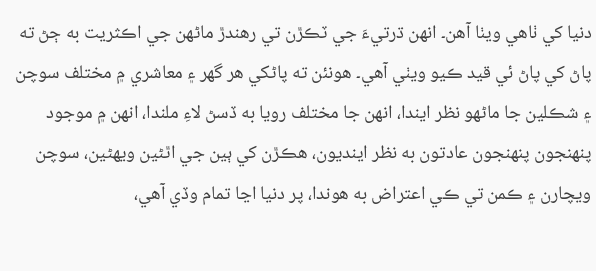دنيا کي ٺاهي ويٺا آهن۔ انهن ڌرتيءَ جي ٽڪڙن تي رهندڙ ماڻهن جي اڪثريت به ڄڻ ته پاڻ کي پاڻ ئي قيد ڪيو ويٺي آهي۔ هونئن ته پاڻکي هر گهر ۽ معاشري ۾ مختلف سوچن ۽ شڪلين جا ماڻهو نظر ايندا، انهن جا مختلف رويا به ڏسڻ لاءِ ملندا، انهن ۾ موجود پنهنجون پنهنجون عادتون به نظر اينديون، هڪڙن کي ٻين جي اٿڻين ويهڻين، سوچن ويچارن ۽ ڪمن تي ڪي اعتراض به هوندا، پر دنيا اڃا تمام وڏي آهي،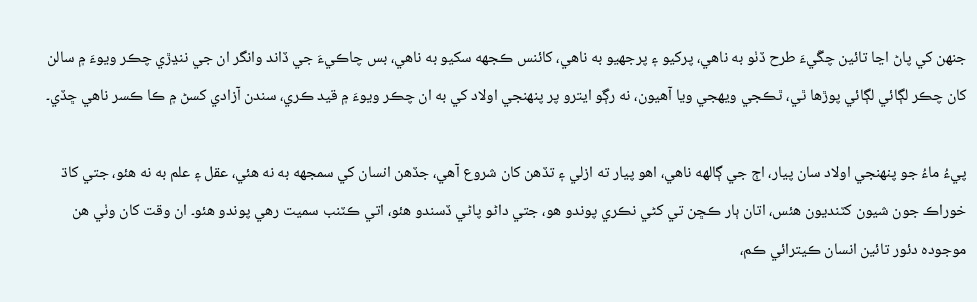جنهن کي پاڻ اڃا تائين چڱيءَ طرح ڏٺو به ناهي، پرکيو ۽ پرجهيو به ناهي، کائنس ڪجهه سکيو به ناهي، بس چاڪيءَ جي ڏاند وانگر ان جي ننڍڙي چڪر ويوءَ ۾ سالن کان چڪر لڳائي لڳائي پوڙها ٿي، ٿڪجي ويهجي ويا آهيون، نه رڳو ايترو پر پنهنجي اولاد کي به ان چڪر ويوءَ ۾ قيد ڪري، سندن آزادي کسڻ ۾ ڪا ڪسر ناهي ڇڏي۔

پيءُ ماءُ جو پنهنجي اولاد سان پيار، اڄ جي ڳالهه ناهي، اهو پيار ته ازلي ۽ تڏهن کان شروع آهي، جڏهن انسان کي سمجهه به نه هئي، عقل ۽ علم به نه هئو، جتي کاڌ خوراڪ جون شيون کٽنديون هئس، اتان ٻار ڪڇن تي کڻي نڪري پوندو هو، جتي داڻو پاڻي ڏسندو هئو، اتي ڪٽنب سميت رهي پوندو هئو۔ ان وقت کان وٺي هن موجوده دئور تائين انسان ڪيترائي ڪم،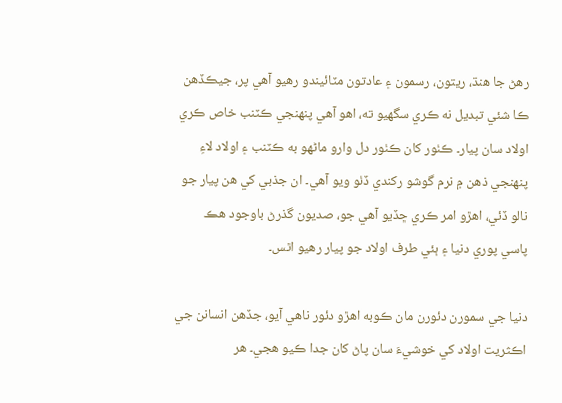رهڻ جا هنڌ، ريتون، رسمون ۽ عادتون مٽائيندو رهيو آهي پر، جيڪڏهن ڪا شئي تبديل نه ڪري سگهيو ته، اهو آهي پنهنجي ڪٽنب خاص ڪري اولاد سان پيار۔ ڪٺور کان ڪٺور دل وارو ماڻهو به ڪٽنب ۽ اولاد لاءِ پنهنجي ذهن ۾ نرم گوشو رکندي ڏٺو ويو آهي۔ ان جذبي کي هن پيار جو نالو ڏئي، اهڙو امر ڪري ڇڏيو آهي جو، صديون گذرڻ باوجود هڪ پاسي پوري دنيا ۽ ٻئي طرف اولاد جو پيار رهيو اٿس۔

دنيا جي سمورن دئورن مان ڪوبه اهڙو دئور ناهي آيو، جڏهن انسانن جي اڪثريت اولاد کي خوشيءَ سان پاڻ کان جدا ڪيو هجي۔ هر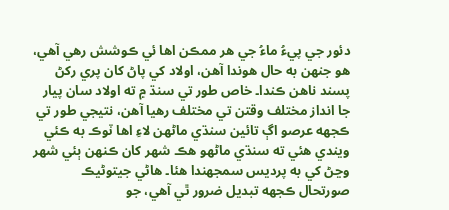دئور جي پيءُ ماءُ جي هر ممڪن اها ئي ڪوشش رهي آهي، هو جنهن به حال هوندا آهن، اولاد کي پاڻ کان پري رکڻ پسند ناهن ڪندا۔ خاص طور تي سنڌ ۾ ته اولاد سان پيار جا انداز مختلف وقتن تي مختلف رهيا آهن، نتيجي طور تي ڪجهه عرصو اڳ تائين سنڌي ماڻهن لاءِ اها ٽوڪ به ڪئي ويندي هئي ته سنڌي ماڻهو هڪ شهر کان ڪنهن ٻئي شهر وڃڻ کي به پرديس سمجهندا هئا۔ هاڻي جيتوڻيڪ صورتحال ڪجهه تبديل ضرور ٿي آهي، جو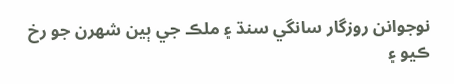نوجوانن روزگار سانگي سنڌ ۽ ملڪ جي ٻين شهرن جو رخ ڪيو ۽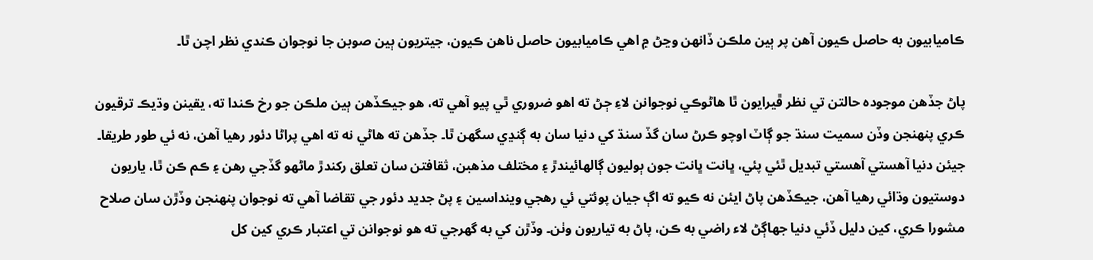ڪاميابيون به حاصل ڪيون آهن پر ٻين ملڪن ڏانهن وڃڻ ۾ اهي ڪاميابيون حاصل ناهن ڪيون، جيتريون ٻين صوبن جا نوجوان ڪندي نظر اچن ٿا۔

پاڻ جڏهن موجوده حالتن تي نظر ڦيرايون ٿا هاڻوڪي نوجوانن لاءِ ڄڻ ته اهو ضروري ٿي پيو آهي ته، هو جيڪڏهن ٻين ملڪن جو رخ ڪندا ته، يقينن وڌيڪ ترقيون ڪري پنهنجن وڏن سميت سنڌ جو ڳاٽ اوچو ڪرڻ سان گڏ سنڌ کي دنيا سان به ڳنڍي سگهن ٿا۔ جڏهن ته هاڻي نه ته اهي پراڻا دئور رهيا آهن، نه ئي طور طريقا۔ جيئن دنيا آهستي آهستي تبديل ٿئي پئي، ڀانت ڀانت جون ٻوليون ڳالهائيندڙ ۽ مختلف مذهبن، ثقافتن سان تعلق رکندڙ ماڻهو گڏجي رهن ۽ ڪم ڪن ٿا، ياريون دوستيون وڌائي رهيا آهن، جيڪڏهن پاڻ ايئن نه ڪيو ته اڳ جيان پوئتي ئي رهجي وينداسين ۽ پڻ جديد دئور جي تقاضا آهي ته نوجوان پنهنجن وڏڙن سان صلاح مشورا ڪري، کين دليل ڏئي دنيا جهاڳڻ لاء راضي به ڪن، پاڻ به تياريون وٺن۔ وڏڙن کي به گهرجي ته هو نوجوانن تي اعتبار ڪري کين کل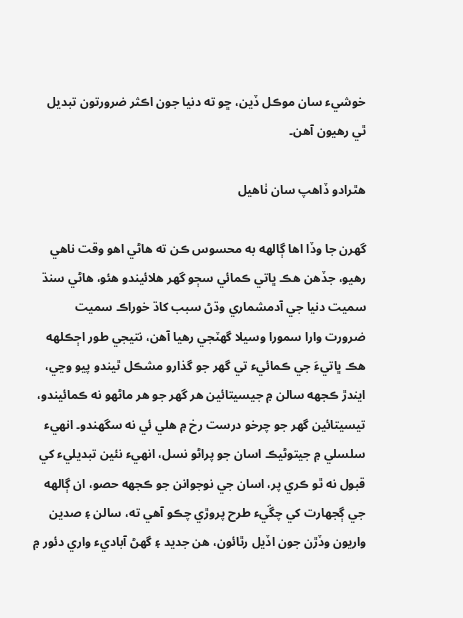خوشيء سان موڪل ڏين، ڇو ته دنيا جون اڪثر ضرورتون تبديل ٿي رهيون آهن۔

ھٿرادو ڏاھپ سان ٺاھيل

گهرن جا وڏا اها ڳالهه به محسوس ڪن ته هاڻي اهو وقت ناهي رهيو، جڏهن هڪ ڀاتي ڪمائي سڄو گهر هلائيندو هئو، هاڻي سنڌ سميت دنيا جي آدمشماري وڌڻ سبب کاڌ خوراڪ سميت ضرورت وارا سمورا وسيلا گهٽجي رهيا آهن، نتيجي طور اڄڪلهه هڪ ڀاتيءَ جي ڪمائيء تي گهر جو گذارو مشڪل ٿيندو پيو وڃي، ايندڙ ڪجهه سالن ۾ جيسيتائين هر گهر جو هر ماڻهو نه ڪمائيندو، تيسيتائين گهر جو چرخو درست رخ ۾ هلي ئي نه سگهندو۔ انهيء سلسلي ۾ جيتوڻيڪ اسان جو پراڻو نسل، انهيء نئين تبديليء کي قبول نه ٿو ڪري پر، اسان جي نوجوانن جو ڪجهه حصو، ان ڳالهه جي ڳجهارت کي چڱيء طرح پروڙي چڪو آهي ته، سالن ۽ صدين واريون وڏڙن جون اڏيل رٿائون، هن جديد ۽ گهڻ آباديء واري دئور ۾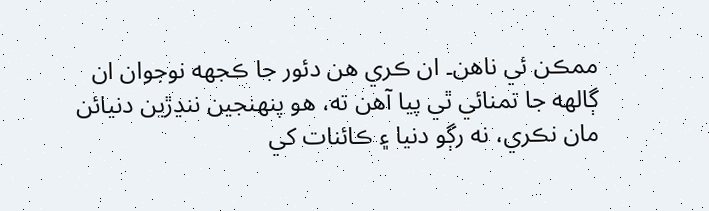ممڪن ئي ناهن۔ ان ڪري هن دئور جا ڪجهه نوجوان ان ڳالهه جا تمنائي ٿي پيا آهن ته، هو پنهنجين ننڍڙين دنيائن مان نڪري، نه رڳو دنيا ۽ ڪائنات کي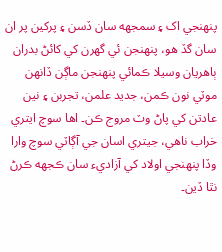پنهنجي اک ۽ سمجهه سان ڏسن ۽ پرکين پر ان سان گڏ هو، پنهنجن ئي گهرن کي کائڻ بدران ٻاهريان وسيلا ڪمائي پنهنجن ماڳن ڏانهن موٽي نون ڪمن، جديد علمن، تجربن ۽ نين عادتن کي پاڻ وٽ مروج ڪن۔ اها سوچ ايتري خراب ناهي، جيتري اسان جي آڳاٽي سوچ وارا وڏا پنهنجي اولاد کي آزاديء سان ڪجهه ڪرڻ نٿا ڏين۔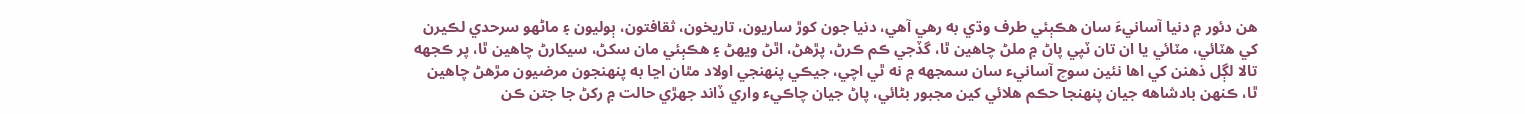هن دئور ۾ دنيا آسانيءَ سان هڪٻئي طرف وڌي به رهي آهي، دنيا جون کوڙ ساريون، تاريخون، ثقافتون، ٻوليون ۽ ماڻهو سرحدي لڪيرن کي هٽائي، مٽائي يا ان تان ٽپي پاڻ ۾ ملڻ چاهين ٿا، گڏجي ڪم ڪرڻ، پڙهڻ، اٿڻ ويهڻ ۽ هڪٻئي مان سکڻ، سيکارڻ چاهين ٿا، پر ڪجهه تالا لڳل ذهنن کي اها نئين سوچ آسانيء سان سمجهه ۾ نه ٿي اچي، جيڪي پنهنجي اولاد مٿان اڃا به پنهنجون مرضيون مڙهڻ چاهين ٿا، ڪنهن بادشاهه جيان پنهنجا حڪم هلائي کين مجبور بڻائي، پاڻ جيان چاڪيء واري ڏاند جهڙي حالت ۾ رکڻ جا جتن ڪن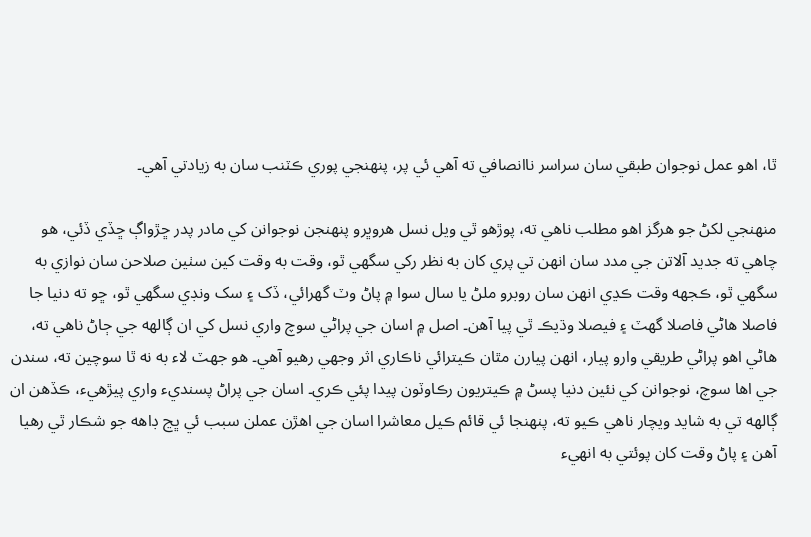ٿا، اهو عمل نوجوان طبقي سان سراسر ناانصافي ته آهي ئي پر، پنهنجي پوري ڪٽنب سان به زيادتي آهي۔

منهنجي لکڻ جو هرگز اهو مطلب ناهي ته، پوڙهو ٿي ويل نسل هروڀرو پنهنجن نوجوانن کي مادر پدر ڇڙواڳ ڇڏي ڏئي، هو چاهي ته جديد آلاتن جي مدد سان انهن تي پري کان به نظر رکي سگهي ٿو، وقت به وقت کين سٺين صلاحن سان نوازي به سگهي ٿو، ڪجهه وقت ڪڍي انهن سان روبرو ملڻ يا سال سوا ۾ پاڻ وٽ گهرائي، ڏک ۽ سک ونڊي سگهي ٿو، ڇو ته دنيا جا فاصلا هاڻي فاصلا گهٽ ۽ فيصلا وڌيڪ ٿي پيا آهن۔ اصل ۾ اسان جي پراڻي سوچ واري نسل کي ان ڳالهه جي ڄاڻ ناهي ته، هاڻي اهو پراڻي طريقي وارو پيار، انهن پيارن مٿان ڪيترائي ناڪاري اثر وجهي رهيو آهي۔ هو جهٽ لاء به نه ٿا سوچين ته، سندن جي اها سوچ، نوجوانن کي نئين دنيا پسڻ ۾ ڪيتريون رڪاوٽون پيدا پئي ڪري۔ اسان جي پراڻ پسنديء واري پيڙهيء، ڪڏهن ان ڳالهه تي به شايد ويچار ناهي ڪيو ته، پنهنجا ئي قائم ڪيل معاشرا اسان جي اهڙن عملن سبب ئي ڀڃ ڊاهه جو شڪار ٿي رهيا آهن ۽ پاڻ وقت کان پوئتي به انهيء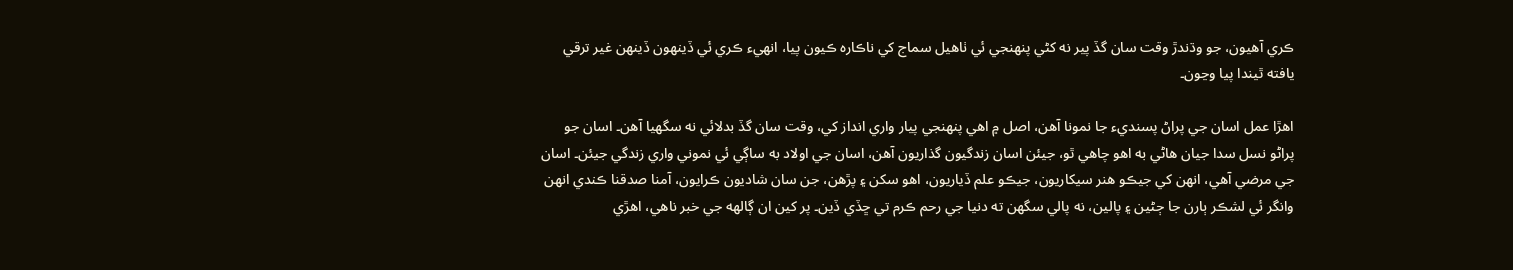ڪري آهيون، جو وڌندڙ وقت سان گڏ پير نه کڻي پنهنجي ئي ٺاهيل سماج کي ناڪاره ڪيون پيا، انهيء ڪري ئي ڏينهون ڏينهن غير ترقي يافته ٿيندا پيا وڃون۔

اهڙا عمل اسان جي پراڻ پسنديء جا نمونا آهن، اصل ۾ اهي پنهنجي پيار واري انداز کي، وقت سان گڏ بدلائي نه سگهيا آهن۔ اسان جو پراڻو نسل سدا جيان هاڻي به اهو چاهي ٿو، جيئن اسان زندگيون گذاريون آهن، اسان جي اولاد به ساڳي ئي نموني واري زندگي جيئن۔ اسان جي مرضي آهي، انهن کي جيڪو هنر سيکاريون، جيڪو علم ڏياريون، اهو سکن ۽ پڙهن، جن سان شاديون ڪرايون، آمنا صدقنا ڪندي انهن وانگر ئي لشڪر ٻارن جا ڄڻين ۽ پالين، نه پالي سگهن ته دنيا جي رحم ڪرم تي ڇڏي ڏين۔ پر کين ان ڳالهه جي خبر ناهي، اهڙي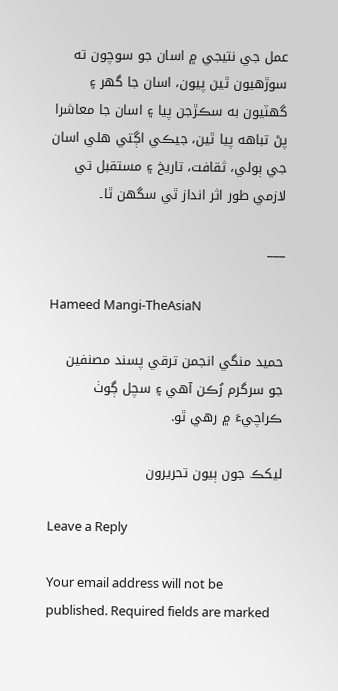عمل جي نتيجي ۾ اسان جو سوچون ته سوڙهيون ٿين پيون، اسان جا گهر ۽ گهٽيون به سڪڙجن پيا ۽ اسان جا معاشرا پڻ تباهه پيا ٿين، جيڪي اڳتي هلي اسان جي ٻولي، ثقافت، تاريخ ۽ مستقبل تي لازمي طور اثر انداز ٿي سگهن ٿا۔

___

Hameed Mangi-TheAsiaN

حميد منگي انجمن ترقي پسند مصنفين جو سرگرم رُڪن آھي ۽ سچل ڳوٺ ڪراچيءَ ۾ رھي ٿو.

ليکڪ جون ٻيون تحريرون

Leave a Reply

Your email address will not be published. Required fields are marked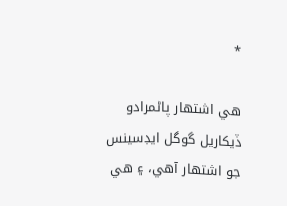*

هي اشتهار پاڻمرادو ڏيکاريل گوگل ايڊسينس جو اشتهار آهي، ۽ هي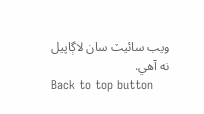ويب سائيٽ سان لاڳاپيل نه آهي.
Back to top button